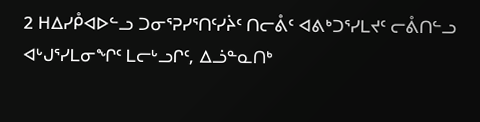2 ᕼᐃᓯᑬᐊᐅᓪᓗ ᑐᓂᕐᕈᓯᕐᑎᑦᓯᔩᑦ ᑎᓕᕔᑦ ᐊᕕᒃᑐᕐᓯᒪᔪᑦ ᓕᕔᑎᓪᓗ ᐊᒡᒍᕐᓯᒪᓂᖏᑦ ᒪᓕᒡᓗᒋᑦ, ᐃᓘᓐᓇᑎᒃ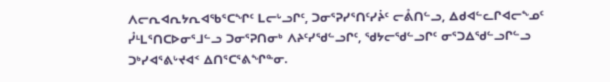ᐱᓕᕆᐊᕆᔭᕆᐊᖃᕐᑕᖏᑦ ᒪᓕᒡᓗᒋᑦ, ᑐᓂᕐᕈᓯᕐᑎᑦᓯᔩᑦ ᓕᕔᑎᓪᓗ, ᐃᑯᐊᓪᓚᒋᐊᓕᖕᓄᑦ ᓮᒻᒪᕐᑎᑕᐅᓂᕐᒧᓪᓗ ᑐᓂᕐᕈᑎᓂᒃ ᐱᔨᑦᓯᖁᓪᓗᒋᑦ, ᖁᔭᓕᖁᓪᓗᒋᑦ ᓂᕐᑐᐃᖁᓪᓗᒋᓪᓗ ᑐᒃᓯᐊᕐᕕᒡᔪᐊᑉ ᐃᑎᕐᑕᕐᕕᖏᓐᓂ.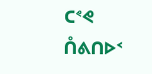ᑕᕝᕙ ᑍᕕᑎᐅᑉ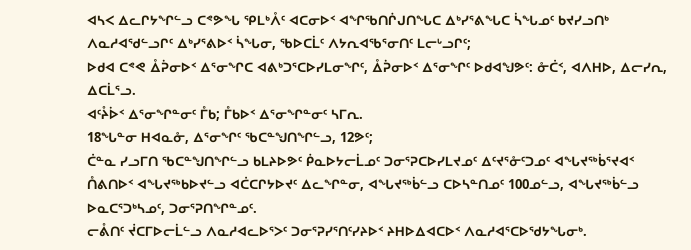ᐊᓴᐸ ᐃᓚᒋᔭᖏᓪᓗ ᑕᕝᕗᖓ ᕿᒪᒃᐰᑦ ᐊᑕᓂᐅᑉ ᐊᖏᖃᑎᒌᒍᑎᖓᑕ ᐃᒃᓯᕐᕕᖓᑕ ᓵᖓᓄᑦ ᑲᔪᓯᓗᑎᒃ ᐱᓇᓱᐊᖁᓪᓗᒋᑦ ᐃᒃᓯᕐᕕᐅᑉ ᓵᖓᓂ, ᖃᐅᑕᒫᑦ ᐱᔭᕆᐊᖃᕐᓂᑎᑦ ᒪᓕᒡᓗᒋᑦ;
ᐅᑯᐊ ᑕᕝᕙ ᐂᕉᓂᐅᑉ ᐃᕐᓂᖏᑕ ᐊᕕᒃᑐᕐᑕᐅᓯᒪᓂᖏᑦ, ᐂᕉᓂᐅᑉ ᐃᕐᓂᖏᑦ ᐅᑯᐊᖑᕗᑦ: ᓁᑖᑉ, ᐊᐱᕼᐅ, ᐃᓕᓯᕆ, ᐃᑕᒫᕐᓗ.
ᐊᑦᔧᐆᑉ ᐃᕐᓂᖏᓐᓂᑦ ᒤᑲ; ᒤᑲᐅᑉ ᐃᕐᓂᖏᓐᓂᑦ ᓴᒥᕆ.
18ᖓᓐᓂ ᕼᐊᓇᓁ, ᐃᕐᓂᖏᑦ ᖃᑕᓐᖑᑎᖏᓪᓗ, 12ᕗᑦ;
ᑖᓐᓇ ᓯᓗᒥᑎ ᖃᑕᓐᖑᑎᖏᓪᓗ ᑲᒪᔨᐅᕗᑦ ᑮᓇᐅᔭᓕᒫᓄᑦ ᑐᓂᕐᕈᑕᐅᓯᒪᔪᓄᑦ ᐃᑦᔪᕐᓁᑦᑐᓄᑦ ᐊᖓᔪᖅᑳᕐᔪᐊᑉ ᑍᕕᑎᐅᑉ ᐊᖓᔪᖅᑲᐅᔪᓪᓗ ᐊᑖᑕᒋᔭᐅᔪᑦ ᐃᓚᖏᓐᓂ, ᐊᖓᔪᖅᑳᓪᓗ ᑕᐅᓴᓐᑎᓄᑦ 100ᓄᓪᓗ, ᐊᖓᔪᖅᑳᓪᓗ ᐅᓇᑕᕐᑐᒃᓴᓄᑦ, ᑐᓂᕐᕈᑎᖏᓐᓄᑦ.
ᓕᕔᑎᑦ ᔫᑕᒥᐅᓕᒫᓪᓗ ᐱᓇᓱᐊᓚᐅᕐᐳᑦ ᑐᓂᕐᕈᓯᕐᑎᑦᓯᔨᐅᑉ ᔨᕼᐅᐃᐊᑕᐅᑉ ᐱᓇᓱᐊᕐᑕᐅᖁᔭᖓᓂᒃ.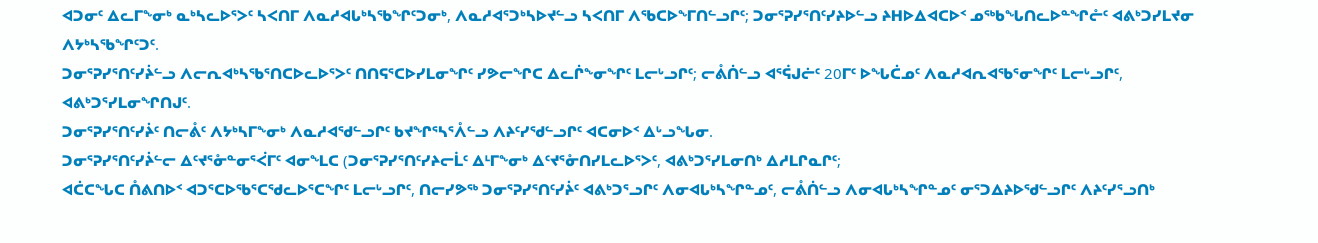ᐊᑐᓂᑦ ᐃᓚᒥᖕᓂᒃ ᓇᒃᓴᓚᐅᕐᐳᑦ ᓴᐸᑎᒥ ᐱᓇᓱᐊᒐᒃᓴᖃᖏᑦᑐᓂᒃ, ᐱᓇᓱᐊᕐᑐᒃᓴᐅᔪᓪᓗ ᓴᐸᑎᒥ ᐱᖃᑕᐅᖕᒥᑎᓪᓗᒋᑦ; ᑐᓂᕐᕈᓯᕐᑎᑦᓯᔨᐅᓪᓗ ᔨᕼᐅᐃᐊᑕᐅᑉ ᓄᖅᑲᖓᑎᓚᐅᓐᖏᓔᑦ ᐊᕕᒃᑐᓯᒪᔪᓂ ᐱᔭᒃᓴᖃᖏᑦᑐᑦ.
ᑐᓂᕐᕈᓯᕐᑎᑦᓯᔩᓪᓗ ᐱᓕᕆᐊᒃᓴᖃᕐᑎᑕᐅᓚᐅᕐᐳᑦ ᑎᑎᕋᕐᑕᐅᓯᒪᓂᖏᑦ ᓯᕗᓕᖏᑕ ᐃᓚᒌᖕᓂᖏᑦ ᒪᓕᒡᓗᒋᑦ; ᓕᕔᑏᓪᓗ ᐊᕐᕌᒍᓖᑦ 20ᒥᑦ ᐅᖓᑖᓄᑦ ᐱᓇᓱᐊᕆᐊᖃᕐᓂᖏᑦ ᒪᓕᒡᓗᒋᑦ, ᐊᕕᒃᑐᕐᓯᒪᓂᖏᑎᒍᑦ.
ᑐᓂᕐᕈᓯᕐᑎᑦᓯᔩᑦ ᑎᓕᕔᑦ ᐱᔭᒃᓴᒥᖕᓂᒃ ᐱᓇᓱᐊᖁᓪᓗᒋᑦ ᑲᔪᖏᕐᓴᕐᐰᓪᓗ ᐱᔨᑦᓯᖁᓪᓗᒋᑦ ᐊᑕᓂᐅᑉ ᐃᒡᓗᖓᓂ.
ᑐᓂᕐᕈᓯᕐᑎᑦᓯᔩᓪᓕ ᐃᑦᔪᕐᓁᓐᓂᕐᐹᒥᑦ ᐊᓂᖕᒪᑕ (ᑐᓂᕐᕈᓯᕐᑎᑦᓯᔨᓕᒫᑦ ᐃᒻᒥᖕᓂᒃ ᐃᑦᔪᕐᓁᑎᓯᒪᓚᐅᕐᐳᑦ, ᐊᕕᒃᑐᕐᓯᒪᓂᑎᒃ ᐃᓱᒪᒋᓇᒋᑦ;
ᐊᑖᑕᖓᑕ ᑍᕕᑎᐅᑉ ᐊᑐᕐᑕᐅᖃᕐᑕᖁᓚᐅᕐᑕᖏᑦ ᒪᓕᒡᓗᒋᑦ, ᑎᓕᓯᕗᖅ ᑐᓂᕐᕈᓯᕐᑎᑦᓯᔩᑦ ᐊᕕᒃᑐᕐᓗᒋᑦ ᐱᓂᐊᒐᒃᓴᖏᓐᓄᑦ, ᓕᕔᑏᓪᓗ ᐱᓂᐊᒐᒃᓴᖏᓐᓄᑦ ᓂᕐᑐᐃᔨᐅᖁᓪᓗᒋᑦ ᐱᔨᑦᓯᕐᓗᑎᒃ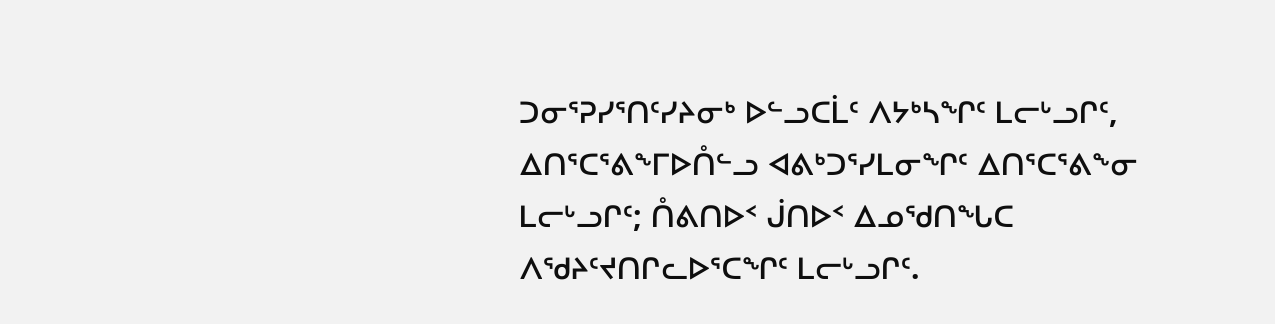ᑐᓂᕐᕈᓯᕐᑎᑦᓯᔨᓂᒃ ᐅᓪᓗᑕᒫᑦ ᐱᔭᒃᓴᖏᑦ ᒪᓕᒡᓗᒋᑦ, ᐃᑎᕐᑕᕐᕕᖕᒥᐅᑍᓪᓗ ᐊᕕᒃᑐᕐᓯᒪᓂᖏᑦ ᐃᑎᕐᑕᕐᕕᖕᓂ ᒪᓕᒡᓗᒋᑦ; ᑍᕕᑎᐅᑉ ᒎᑎᐅᑉ ᐃᓄᖁᑎᖓᑕ ᐱᖁᔨᑦᔪᑎᒋᓚᐅᕐᑕᖏᑦ ᒪᓕᒡᓗᒋᑦ.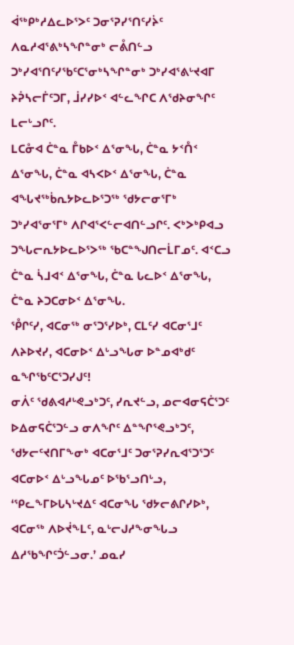ᐋᖅᑭᒃᓱᐃᓚᐅᕐᐳᑦ ᑐᓂᕐᕈᓯᕐᑎᑦᓯᔩᑦ ᐱᓇᓱᐊᕐᕕᒃᓴᖏᓐᓂᒃ ᓕᕔᑎᓪᓗ ᑐᒃᓯᐊᕐᑎᑦᓯᖃᑦᑕᕐᓂᒃᓴᖏᓐᓂᒃ ᑐᒃᓯᐊᕐᕕᒡᔪᐊᒥ ᔨᕉᓴᓕᒦᑦᑐᒥ, ᒨᓯᓯᐅᑉ ᐊᓪᓚᖏᑕ ᐱᖁᔨᓂᖏᑦ ᒪᓕᒡᓗᒋᑦ.
ᒪᑕᓁᐊ ᑖᓐᓇ ᒤᑲᐅᑉ ᐃᕐᓂᖓ, ᑖᓐᓇ ᔭᑉᑍᑉ ᐃᕐᓂᖓ, ᑖᓐᓇ ᐊᓴᐸᐅᑉ ᐃᕐᓂᖓ, ᑖᓐᓇ ᐊᖓᔪᖅᑳᕆᔭᐅᓚᐅᕐᑐᖅ ᖁᔭᓕᓂᕐᒥᒃ ᑐᒃᓯᐊᕐᓂᕐᒥᒃ ᐱᒋᐊᕐᐸᓪᓕᐊᑎᓪᓗᒋᑦ. ᐸᒃᐳᒃᑭᐊᓗ ᑐᖓᓕᕆᔭᐅᓚᐅᕐᐳᖅ ᖃᑕᓐᖑᑎᓕᒫᒥᓄᑦ. ᐊᑉᑕᓗ ᑖᓐᓇ ᓵᒧᐊᑉ ᐃᕐᓂᖓ, ᑖᓐᓇ ᒐᓚᐅᑉ ᐃᕐᓂᖓ, ᑖᓐᓇ ᔨᑐᑕᓂᐅᑉ ᐃᕐᓂᖓ.
ᕾᒋᑦᓯ, ᐊᑕᓂᖅ ᓂᕐᑐᕐᓯᐅᒃ, ᑕᒪᑦᓯ ᐊᑕᓂᕐᒧᑦ ᐱᔨᐅᔪᓯ, ᐊᑕᓂᐅᑉ ᐃᒡᓗᖓᓂ ᐅᓐᓄᐊᒃᑯᑦ ᓇᖏᖃᑦᑕᕐᑐᓯᒍᑦ!
ᓂᐲᑦ ᖁᕕᐊᓱᒡᕙᓗᒃᑐᑦ, ᓯᕆᔪᓪᓗ, ᓄᓕᐊᓂᕋᑖᕐᑐᑦ ᐅᐃᓂᕋᑖᕐᑐᓪᓗ ᓂᐱᖏᑦ ᐃᓐᖏᕐᕙᓗᒃᑐᑦ, ᖁᔭᓕᑦᔪᑎᒥᖕᓂᒃ ᐊᑕᓂᕐᒧᑦ ᑐᓂᕐᕈᓯᕆᐊᕐᑐᕐᑐᑦ ᐊᑕᓂᐅᑉ ᐃᒡᓗᖓᓄᑦ ᐅᖃᕐᓗᑎᒡᓗ, ‘ᕿᓚᖕᒥᐅᒐᓴᒡᔪᐃᑦ ᐊᑕᓂᖓ ᖁᔭᓕᕕᒋᓯᐅᒃ, ᐊᑕᓂᖅ ᐱᐅᔫᖕᒪᑦ, ᓇᒡᓕᒍᓱᖕᓂᖓᓗ ᐃᓱᖃᖏᑦᑑᓪᓗᓂ.’ ᓄᓇᓯ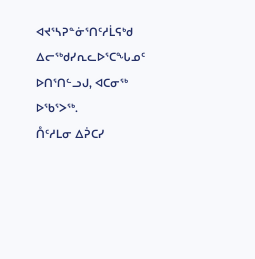ᐊᔪᕐᓴᕈᓐᓃᕐᑎᑦᓱᒫᕋᒃᑯ ᐃᓕᖅᑯᓯᕆᓚᐅᕐᑕᖓᓄᑦ ᐅᑎᕐᑎᓪᓗᒍ, ᐊᑕᓂᖅ ᐅᖃᕐᐳᖅ.
ᑍᑦᓱᒪᓂ ᐃᕉᑕᓯ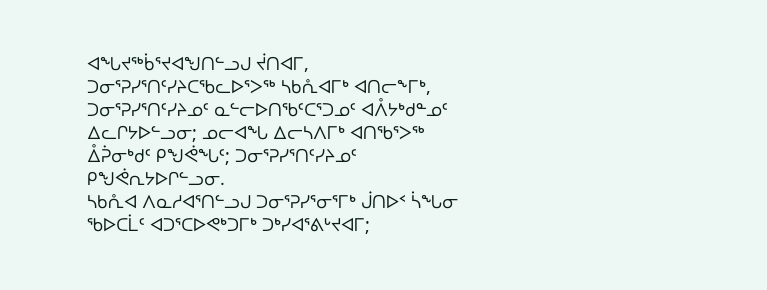ᐊᖓᔪᖅᑳᕐᔪᐊᖑᑎᓪᓗᒍ ᔫᑎᐊᒥ, ᑐᓂᕐᕈᓯᕐᑎᑦᓯᔨᑕᖃᓚᐅᕐᐳᖅ ᓴᑲᕅᐊᒥᒃ ᐊᑎᓕᖕᒥᒃ, ᑐᓂᕐᕈᓯᕐᑎᑦᓯᔨᓄᑦ ᓇᓪᓕᐅᑎᖃᑦᑕᕐᑐᓄᑦ ᐊᐰᔭᒃᑯᓐᓄᑦ ᐃᓚᒋᔭᐅᓪᓗᓂ; ᓄᓕᐊᖓ ᐃᓕᓴᐱᒥᒃ ᐊᑎᖃᕐᐳᖅ ᐂᕉᓂᒃᑯᑦ ᑭᖑᕚᖓᑦ; ᑐᓂᕐᕈᓯᕐᑎᑦᓯᔨᓄᑦ ᑭᖑᕚᕆᔭᐅᒋᓪᓗᓂ.
ᓴᑲᕅᐊ ᐱᓇᓱᐊᕐᑎᓪᓗᒍ ᑐᓂᕐᕈᓯᕐᓂᕐᒥᒃ ᒎᑎᐅᑉ ᓵᖓᓂ ᖃᐅᑕᒫᑦ ᐊᑐᕐᑕᐅᕙᒃᑐᒥᒃ ᑐᒃᓯᐊᕐᕕᒡᔪᐊᒥ;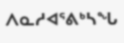ᐱᓇᓱᐊᕐᕕᒃᓴᖓ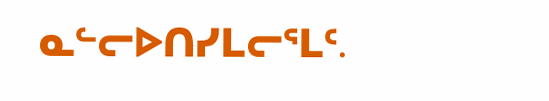ᓇᓪᓕᐅᑎᓯᒪᓕᕐᒪᑦ.